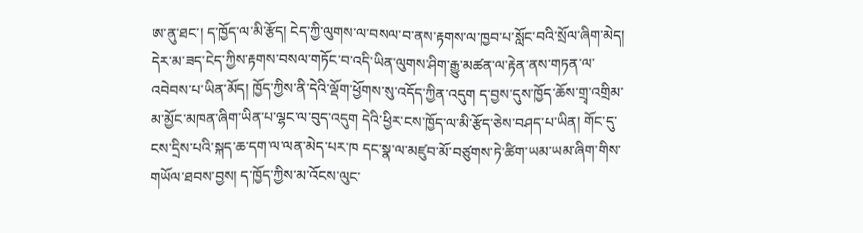ཨ་ནུ་ཐང་། ད་ཁྱོད་ལ་མི་རྩོད། ངེད་ཀྱི་ལུགས་ལ་བསལ་བ་ནས་རྟགས་ལ་ཁྱབ་པ་སློང་བའི་སྲོལ་ཞིག་མེད། དེར་མ་ཟད་ངེད་ཀྱིས་རྟགས་བསལ་གཏོང་བ་འདི་ཡིན་ལུགས་ཤིག་རྒྱུ་མཚན་ལ་རྟེན་ནས་གཏན་ལ་འབེབས་པ་ཡིན་མོད། ཁྱོད་ཀྱིས་ནི་དེའི་ལྡོག་ཕྱོགས་སུ་འདོད་ཀྱིན་འདུག ད་བྱས་དུས་ཁྱོད་ཆོས་གྲྭ་འགྲིམ་མ་མྱོང་མཁན་ཞིག་ཡིན་པ་ལྷང་ལ་བུད་འདུག དེའི་ཕྱིར་ངས་ཁྱོད་ལ་མི་རྩོད་ཅེས་བཤད་པ་ཡིན། གོང་དུ་ངས་དྲིས་པའི་སྐད་ཆ་དག་ལ་ལན་མེད་པར་ཁ དང་སྣ་ལ་མཛུབ་མོ་བཙུགས་ཏེ་ཚིག་ཡམ་ཡམ་ཞིག་གིས་གཡོལ་ཐབས་བྱས། ད་ཁྱོད་ཀྱིས་མ་འོངས་ལུང་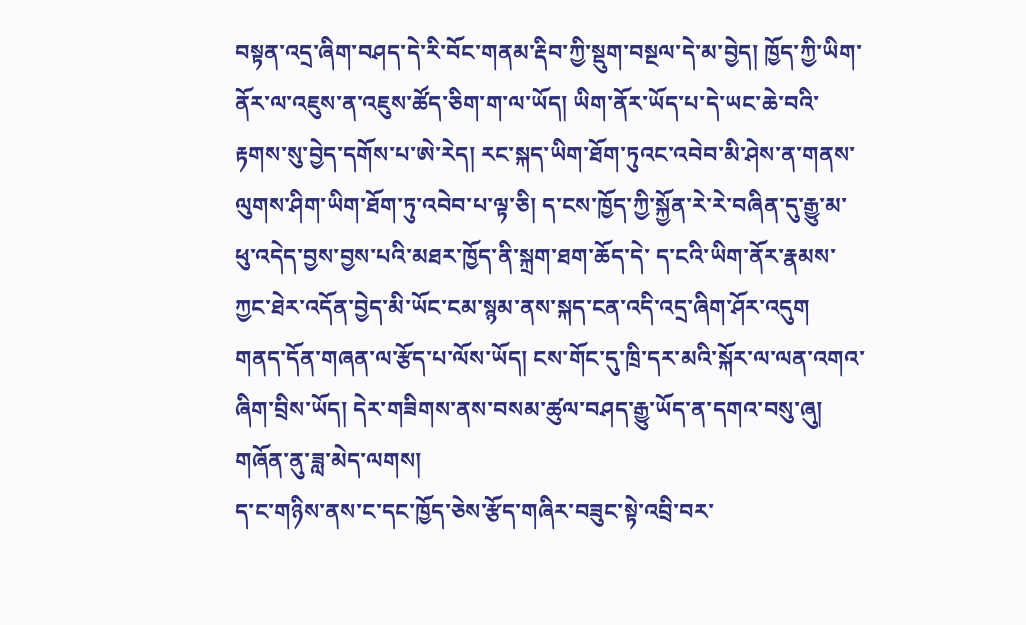བསྟན་འདྲ་ཞིག་བཤད་དེ་རི་བོང་གནམ་རྡིབ་ཀྱི་སྡུག་བསྔལ་དེ་མ་བྱེད། ཁྱོད་ཀྱི་ཡིག་ནོར་ལ་འཇུས་ན་འཇུས་ཚོད་ཅིག་ག་ལ་ཡོད། ཡིག་ནོར་ཡོད་པ་དེ་ཡང་ཆེ་བའི་རྟགས་སུ་བྱེད་དགོས་པ་ཨེ་རེད། རང་སྐད་ཡིག་ཐོག་ཏུའང་འབེབ་མི་ཤེས་ན་གནས་ལུགས་ཤིག་ཡིག་ཐོག་ཏུ་འབེབ་པ་ལྟ་ཅི། ད་ངས་ཁྱོད་ཀྱི་སྐྱོན་རེ་རེ་བཞིན་དུ་རྒྱུ་མ་ཕུ་འདེད་བྱས་བྱས་པའི་མཐར་ཁྱོད་ནི་སྐྲག་ཐག་ཆོད་དེ་ ད་ངའི་ཡིག་ནོར་རྣམས་ཀྱང་ཐེར་འདོན་བྱེད་མི་ཡོང་ངམ་སྙམ་ནས་སྐད་ངན་འདི་འདྲ་ཞིག་ཤོར་འདུག
གནད་དོན་གཞན་ལ་རྩོད་པ་ལོས་ཡོད། ངས་གོང་དུ་ཁྲི་དར་མའི་སྐོར་ལ་ལན་འགའ་ཞིག་བྲིས་ཡོད། དེར་གཟིགས་ནས་བསམ་ཚུལ་བཤད་རྒྱུ་ཡོད་ན་དགའ་བསུ་ཞུ།
གཞོན་ནུ་ཟླ་མེད་ལགས།
ད་ང་གཉིས་ནས་ང་དང་ཁྱོད་ཅེས་རྩོད་གཞིར་བཟུང་སྟེ་འབྲི་བར་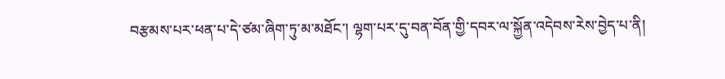བརྩམས་པར་ཕན་པ་དེ་ཙམ་ཞིག་ཏུ་མ་མཐོང་། ལྷག་པར་དུ་བན་བོན་གྱི་དབར་ལ་སྐྱོན་འདེབས་རེས་བྱེད་པ་ནི།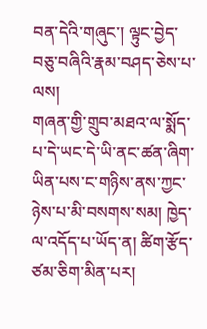བན་དེའི་གཞུང་། ལྟུང་བྱེད་བཅུ་བཞིའི་རྣམ་བཤད་ཅེས་པ་ལས།
གཞན་གྱི་གྲུབ་མཐའ་ལ་སྨོད་པ་དེ་ཡང་དེ་ཡི་ནང་ཚན་ཞིག་ཡིན་པས་ང་གཉིས་ནས་ཀྱང་ཉེས་པ་མི་བསགས་སམ། ཁྱེད་ལ་འདོད་པ་ཡོད་ན། ཚིག་རྩོད་ཙམ་ཅིག་མིན་པར།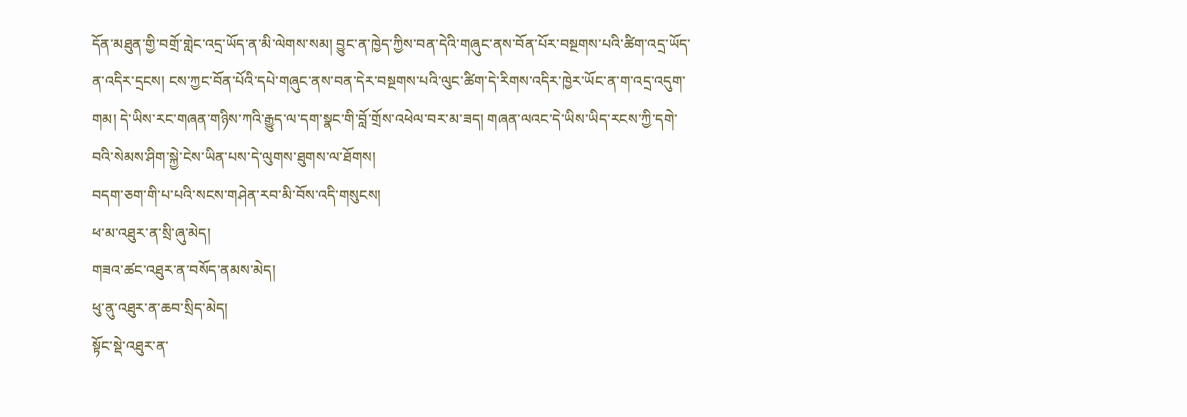དོན་མཐུན་གྱི་བགྲོ་གླེང་འདྲ་ཡོད་ན་མི་ལེགས་སམ། བྱུང་ན་ཁྱེད་ཀྱིས་བན་དེའི་གཞུང་ནས་བོན་པོར་བསྔགས་པའི་ཚིག་འདྲ་ཡོད་ན་འདིར་དྲངས། ངས་ཀྱང་བོན་པོའི་དཔེ་གཞུང་ནས་བན་དེར་བསྔགས་པའི་ལུང་ཚིག་དེ་རིགས་འདིར་ཁྱེར་ཡོང་ན་ག་འདྲ་འདུག་གམ། དེ་ཡིས་རང་གཞན་གཉིས་ཀའི་རྒྱུད་ལ་དག་སྣང་གི་བློ་གྲོས་འཕེལ་བར་མ་ཟད། གཞན་ལའང་དེ་ཡིས་ཡིད་རངས་ཀྱི་དགེ་བའི་སེམས་ཤིག་སྐྱེ་ངེས་ཡིན་པས་དེ་ལུགས་ཐུགས་ལ་ཐོགས།
བདག་ཅག་གི་པ་པའི་སངས་གཤེན་རབ་མི་བོས་འདི་གསུངས།
ཕ་མ་འཐུར་ན་སྲི་ཞུ་མེད།
གཟའ་ཚང་འཐུར་ན་བསོད་ནམས་མེད།
ཕུ་ནུ་འཐུར་ན་ཆབ་སྲིད་མེད།
སྟོང་སྡེ་འཐུར་ན་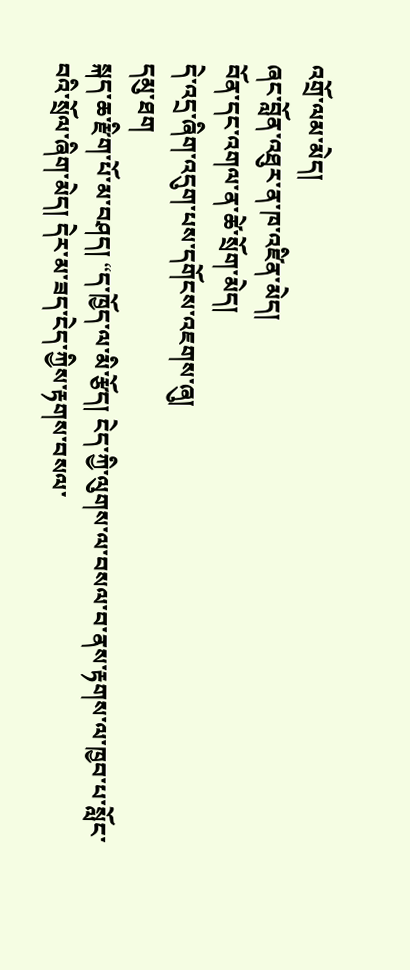འགྲོ་ལམ་མེད།
ཞང་བློན་འཐུར་ན་ཁ་འཛིན་མེད།
བོན་དང་འགལ་ན་ཚེ་སྲོག་མེད།
དེ་འདྲ་ཞིག་འདུག་པས་དགོངས་འཇགས་ཞུ།
དམུ་ཐག
སྐད་ཆ་རྫིག་པོ་མ་བཤད། “ད་ཁྱོད་ལ་མི་རྩོད། ངེད་ཀྱི་ལུགས་ལ་བསལ་བ་ནས་རྟགས་ལ་ཁྱབ་པ་སློང་བའི་སྲོལ་ཞིག་མེད། དེར་མ་ཟད་ངེད་ཀྱིས་རྟགས་བསལ་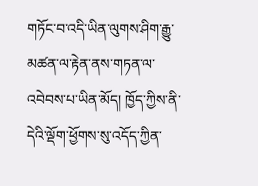གཏོང་བ་འདི་ཡིན་ལུགས་ཤིག་རྒྱུ་མཚན་ལ་རྟེན་ནས་གཏན་ལ་འབེབས་པ་ཡིན་མོད། ཁྱོད་ཀྱིས་ནི་དེའི་ལྡོག་ཕྱོགས་སུ་འདོད་ཀྱིན་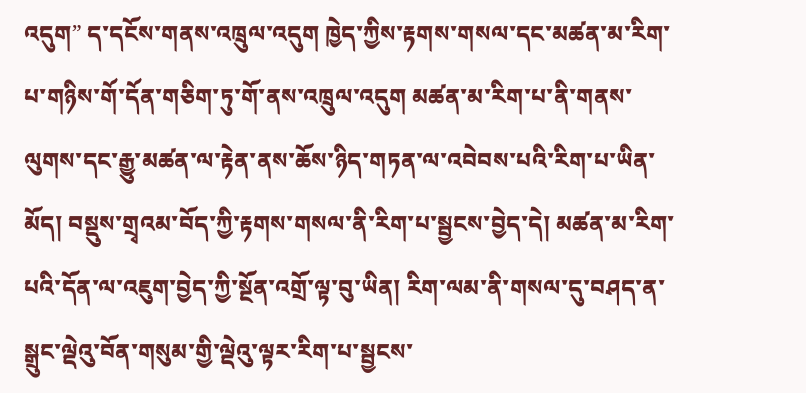འདུག” ད་དངོས་གནས་འཁྲུལ་འདུག ཁྱེད་ཀྱིས་རྟགས་གསལ་དང་མཚན་མ་རིག་པ་གཉིས་གོ་དོན་གཅིག་ཏུ་གོ་ནས་འཁྲུལ་འདུག མཚན་མ་རིག་པ་ནི་གནས་ལུགས་དང་རྒྱུ་མཚན་ལ་རྟེན་ནས་ཆོས་ཉིད་གཏན་ལ་འབེབས་པའི་རིག་པ་ཡིན་མོད། བསྡུས་གྲྭའམ་བོད་ཀྱི་རྟགས་གསལ་ནི་རིག་པ་སྦྱངས་བྱེད་དེ། མཚན་མ་རིག་པའི་དོན་ལ་འཇུག་བྱེད་ཀྱི་སྔོན་འགྲོ་ལྟ་བུ་ཡིན། རིག་ལམ་ནི་གསལ་དུ་བཤད་ན་སྒྲུང་ལྡེའུ་བོན་གསུམ་གྱི་ལྡེའུ་ལྟར་རིག་པ་སྦྱངས་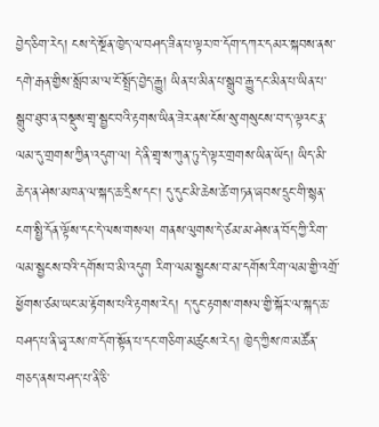བྱེད་ཅིག་རེད། ངས་དེ་སྔོན་ཁྱེད་ལ་བཤད་ཟིན་པ་ལྟར་ཁ་དོག་དཀར་དམར་སྐབས་ནས་དགེ་རྒན་གྱིས་སློབ་མ་ལ་ངོ་སྤྲོད་བྱེད་རྒྱུ། ཡིན་པ་མིན་པ་སྒྲུབ་རྒྱུ་དང་མིན་པ་ཡིན་པ་སྒྲུབ་ཐུབ་ན་བསྡུས་གྲྭ་སྦྱང་བའི་རྟགས་ཡིན་ཟེར་ནས་ངོས་སུ་གསུངས་བ་ད་ལྟའང་རྣ་ལམ་དུ་གྲགས་ཀྱིན་འདུག་ལ། དེ་ནི་གྲྭ་ས་ཀུན་ཏུ་དེ་ལྟར་གྲགས་ཡིན་ཡོད། ཡིད་མི་ཆེད་ན་ཤེས་མཁན་ལ་སྐད་ཆ་དྲིས་དང་། དུ་དུང་མི་ཆེས་ཚེ་གཏན་ཞབས་དྲུང་གི་སྙན་ངག་སྤྱི་དོན་ལྟོས་དང་དེ་ལས་གསལ། གནས་ལུགས་དེ་ཙམ་མ་ཤེས་ན་བོད་ཀྱི་རིག་ལམ་སྦྱངས་བའི་དགོས་བ་མི་འདུག རིག་ལམ་སྦྱངས་བ་མ་དགོས་རིག་ལམ་གྱི་འགྲོ་ཕྱོགས་ཙམ་ཡང་མ་རྟོགས་པའི་རྟགས་རེད། ད་དུང་རྟགས་གསལ་གྱི་སྐོར་ལ་སྐད་ཆ་བཤད་པ་ནི་ཞྭ་རས་ཁ་དོག་སྟོན་པ་དང་གཅིག་མཚུངས་རེད། ཁྱེད་ཀྱིས་ཁ་མཚོན་གཅད་ནས་བཤད་པ་ནི་ཅི་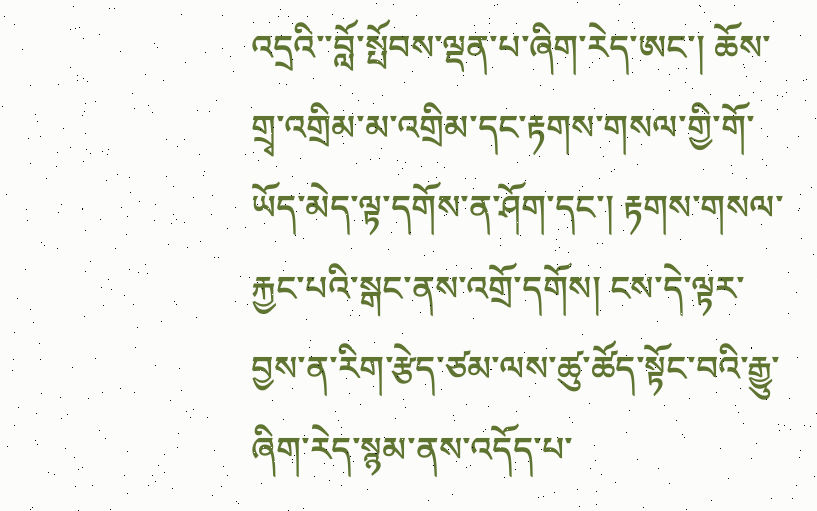འདྲའི་་བློ་སྤོབས་ལྡན་པ་ཞིག་རེད་ཨང་། ཆོས་གྲྭ་འགྲིམ་མ་འགྲིམ་དང་རྟགས་གསལ་གྱི་གོ་ཡོད་མེད་ལྟ་དགོས་ན་ཤོག་དང་། རྟགས་གསལ་རྐྱང་པའི་སྒང་ནས་འགྲོ་དགོས། ངས་དེ་ལྟར་བྱས་ན་རིག་རྩེད་ཙམ་ལས་ཚུ་ཚོད་སྟོང་བའི་རྒྱུ་ཞིག་རེད་སྙམ་ནས་འདོད་པ་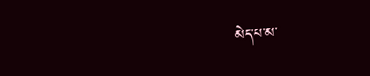མེད་པ་མ་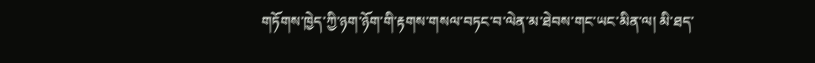གཏོགས་ཁྱེད་ཀྱི་ཉག་ཉོག་གི་རྟགས་གསལ་བཏང་བ་ལེན་མ་ཐེབས་གང་ཡང་མིན་ལ། མི་ཐད་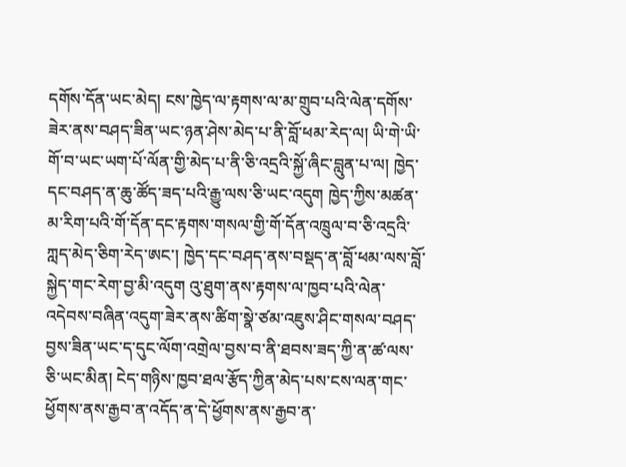དགོས་དོན་ཡང་མེད། ངས་ཁྱེད་ལ་རྟགས་ལ་མ་གྲུབ་པའི་ལེན་དགོས་ཟེར་ནས་བཤད་ཟིན་ཡང་ཉན་ཤེས་མེད་པ་ནི་བློ་ཕམ་རེད་ལ། ཡི་གེ་ཡི་གོ་བ་ཡང་ཡག་པོ་ལོན་གྱི་མེད་པ་ནི་ཅི་འདྲའི་སྐྱོ་ཞིང་བླུན་པ་ལ། ཁྱེད་དང་བཤད་ན་ཆུ་ཚོད་ཟད་པའི་རྒྱུ་ལས་ཅི་ཡང་འདུག ཁྱེད་ཀྱིས་མཚན་མ་རིག་པའི་གོ་དོན་དང་རྟགས་གསལ་གྱི་གོ་དོན་འཁྲུལ་བ་ཅི་འདྲའི་ཀླད་མེད་ཅིག་རེད་ཨང་། ཁྱེད་དང་བཤད་ནས་བསྡད་ན་བློ་ཕམ་ལས་བློ་སྐྱེད་གང་རེག་བྱ་མི་འདུག འུ་ཐུག་ནས་རྟགས་ལ་ཁྱབ་པའི་ལེན་འདེབས་བཞིན་འདུག་ཟེར་ནས་ཚིག་སྣེ་ཙམ་འཇུས་ཤིང་གསལ་བཤད་བྱས་ཟིན་ཡང་ད་དུང་ལོག་འགྲེལ་བྱས་བ་ནི་ཐབས་ཟད་ཀྱི་ན་ཚ་ལས་ཅི་ཡང་མིན། ངེད་གཉིས་ཁྱབ་ཐལ་རྩོད་ཀྱིན་མེད་པས་ངས་ལན་གང་ཕྱོགས་ནས་རྒྱབ་ན་འདོད་ན་དེ་ཕྱོགས་ནས་རྒྱབ་ན་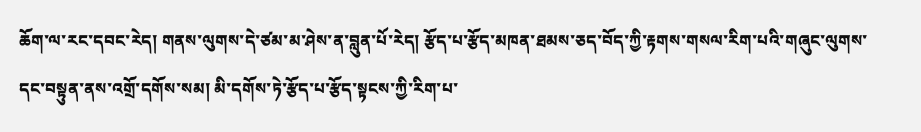ཆོག་ལ་རང་དབང་རེད། གནས་ལུགས་དེ་ཙམ་མ་ཤེས་ན་བླུན་པོ་རེད། རྩོད་པ་རྩོད་མཁན་ཐམས་ཅད་བོད་ཀྱི་རྟགས་གསལ་རིག་པའི་གཞུང་ལུགས་དང་བསྟུན་ནས་འགྲོ་དགོས་སམ། མི་དགོས་ཏེ་རྩོད་པ་རྩོད་སྟངས་ཀྱི་རིག་པ་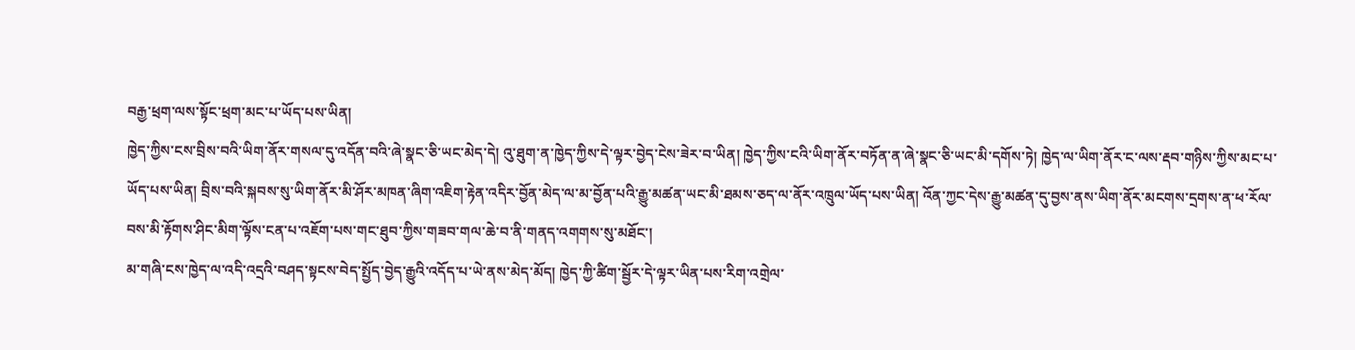བརྒྱ་ཕྲག་ལས་སྟོང་ཕྲག་མང་པ་ཡོད་པས་ཡིན།
ཁྱེད་ཀྱིས་ངས་བྲིས་བའི་ཡིག་ནོར་གསལ་དུ་འདོན་བའི་ཞེ་སྣང་ཅི་ཡང་མེད་དེ། འུ་ཐུག་ན་ཁྱེད་ཀྱིས་དེ་ལྟར་བྱེད་ངེས་ཟེར་བ་ཡིན། ཁྱེད་ཀྱིས་ངའི་ཡིག་ནོར་བཏོན་ན་ཞེ་སྣང་ཅི་ཡང་མི་དགོས་ཏེ། ཁྱེད་ལ་ཡིག་ནོར་ང་ལས་རྡབ་གཉིས་ཀྱིས་མང་པ་ཡོད་པས་ཡིན། བྲིས་བའི་སྐབས་སུ་ཡིག་ནོར་མི་ཤོར་མཁན་ཞིག་འཇིག་རྟེན་འདིར་བྱོན་མེད་ལ་མ་བྱོན་པའི་རྒྱུ་མཚན་ཡང་མི་ཐམས་ཅད་ལ་ནོར་འཁྲུལ་ཡོད་པས་ཡིན། འོན་ཀྱང་དེས་རྒྱུ་མཚན་དུ་བྱས་ནས་ཡིག་ནོར་མངགས་དྲགས་ན་ཕ་རོལ་བས་མི་རྟོགས་ཤིང་མིག་ལྟོས་ངན་པ་འཇོག་པས་གང་ཐུབ་ཀྱིས་གཟབ་གལ་ཆེ་བ་ནི་གནད་འགགས་སུ་མཐོང་།
མ་གཞི་ངས་ཁྱེད་ལ་འདི་འདྲའི་བཤད་སྟངས་བེད་སྤྱོད་བྱེད་རྒྱུའི་འདོད་པ་ཡེ་ནས་མེད་མོད། ཁྱེད་ཀྱི་ཚིག་སྦྱོར་དེ་ལྟར་ཡིན་པས་རིག་འགྲེལ་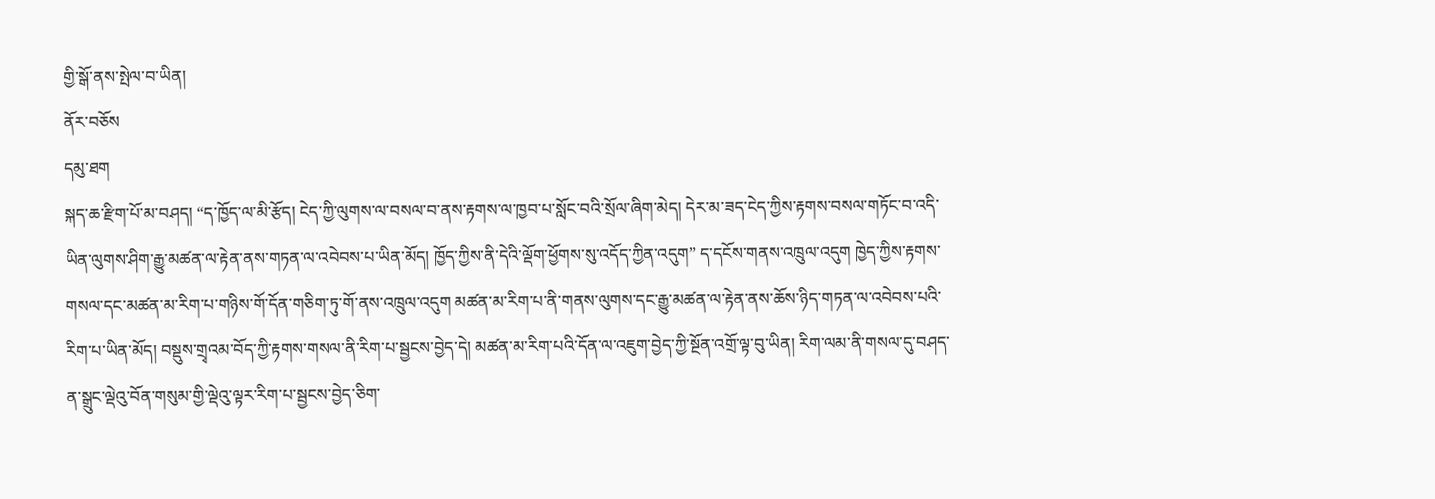གྱི་སྒོ་ནས་སྤེལ་བ་ཡིན།
ནོར་བཅོས
དམུ་ཐག
སྐད་ཆ་རྫིག་པོ་མ་བཤད། “ད་ཁྱོད་ལ་མི་རྩོད། ངེད་ཀྱི་ལུགས་ལ་བསལ་བ་ནས་རྟགས་ལ་ཁྱབ་པ་སློང་བའི་སྲོལ་ཞིག་མེད། དེར་མ་ཟད་ངེད་ཀྱིས་རྟགས་བསལ་གཏོང་བ་འདི་ཡིན་ལུགས་ཤིག་རྒྱུ་མཚན་ལ་རྟེན་ནས་གཏན་ལ་འབེབས་པ་ཡིན་མོད། ཁྱོད་ཀྱིས་ནི་དེའི་ལྡོག་ཕྱོགས་སུ་འདོད་ཀྱིན་འདུག” ད་དངོས་གནས་འཁྲུལ་འདུག ཁྱེད་ཀྱིས་རྟགས་གསལ་དང་མཚན་མ་རིག་པ་གཉིས་གོ་དོན་གཅིག་ཏུ་གོ་ནས་འཁྲུལ་འདུག མཚན་མ་རིག་པ་ནི་གནས་ལུགས་དང་རྒྱུ་མཚན་ལ་རྟེན་ནས་ཆོས་ཉིད་གཏན་ལ་འབེབས་པའི་རིག་པ་ཡིན་མོད། བསྡུས་གྲྭའམ་བོད་ཀྱི་རྟགས་གསལ་ནི་རིག་པ་སྦྱངས་བྱེད་དེ། མཚན་མ་རིག་པའི་དོན་ལ་འཇུག་བྱེད་ཀྱི་སྔོན་འགྲོ་ལྟ་བུ་ཡིན། རིག་ལམ་ནི་གསལ་དུ་བཤད་ན་སྒྲུང་ལྡེའུ་བོན་གསུམ་གྱི་ལྡེའུ་ལྟར་རིག་པ་སྦྱངས་བྱེད་ཅིག་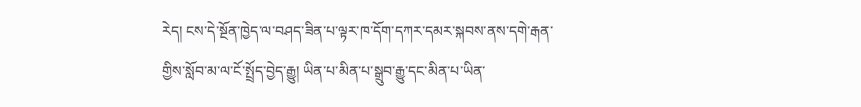རེད། ངས་དེ་སྔོན་ཁྱེད་ལ་བཤད་ཟིན་པ་ལྟར་ཁ་དོག་དཀར་དམར་སྐབས་ནས་དགེ་རྒན་གྱིས་སློབ་མ་ལ་ངོ་སྤྲོད་བྱེད་རྒྱུ། ཡིན་པ་མིན་པ་སྒྲུབ་རྒྱུ་དང་མིན་པ་ཡིན་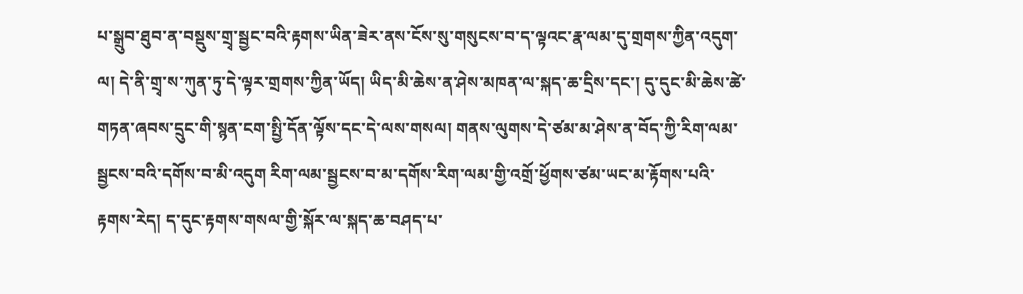པ་སྒྲུབ་ཐུབ་ན་བསྡུས་གྲྭ་སྦྱང་བའི་རྟགས་ཡིན་ཟེར་ནས་ངོས་སུ་གསུངས་བ་ད་ལྟའང་རྣ་ལམ་དུ་གྲགས་ཀྱིན་འདུག་ལ། དེ་ནི་གྲྭ་ས་ཀུན་ཏུ་དེ་ལྟར་གྲགས་ཀྱིན་ཡོད། ཡིད་མི་ཆེས་ན་ཤེས་མཁན་ལ་སྐད་ཆ་དྲིས་དང་། དུ་དུང་མི་ཆེས་ཚེ་གཏན་ཞབས་དྲུང་གི་སྙན་ངག་སྤྱི་དོན་ལྟོས་དང་དེ་ལས་གསལ། གནས་ལུགས་དེ་ཙམ་མ་ཤེས་ན་བོད་ཀྱི་རིག་ལམ་སྦྱངས་བའི་དགོས་བ་མི་འདུག རིག་ལམ་སྦྱངས་བ་མ་དགོས་རིག་ལམ་གྱི་འགྲོ་ཕྱོགས་ཙམ་ཡང་མ་རྟོགས་པའི་རྟགས་རེད། ད་དུང་རྟགས་གསལ་གྱི་སྐོར་ལ་སྐད་ཆ་བཤད་པ་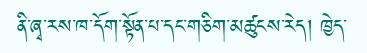ནི་ཞྭ་རས་ཁ་དོག་སྟོན་པ་དང་གཅིག་མཚུངས་རེད། ཁྱེད་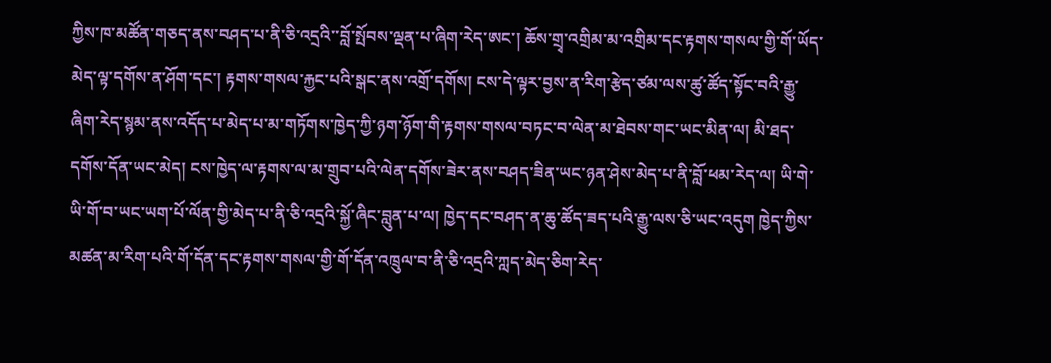ཀྱིས་ཁ་མཚོན་གཅད་ནས་བཤད་པ་ནི་ཅི་འདྲའི་་བློ་སྤོབས་ལྡན་པ་ཞིག་རེད་ཨང་། ཆོས་གྲྭ་འགྲིམ་མ་འགྲིམ་དང་རྟགས་གསལ་གྱི་གོ་ཡོད་མེད་ལྟ་དགོས་ན་ཤོག་དང་། རྟགས་གསལ་རྐྱང་པའི་སྒང་ནས་འགྲོ་དགོས། ངས་དེ་ལྟར་བྱས་ན་རིག་རྩེད་ཙམ་ལས་ཚུ་ཚོད་སྟོང་བའི་རྒྱུ་ཞིག་རེད་སྙམ་ནས་འདོད་པ་མེད་པ་མ་གཏོགས་ཁྱེད་ཀྱི་ཉག་ཉོག་གི་རྟགས་གསལ་བཏང་བ་ལེན་མ་ཐེབས་གང་ཡང་མིན་ལ། མི་ཐད་དགོས་དོན་ཡང་མེད། ངས་ཁྱེད་ལ་རྟགས་ལ་མ་གྲུབ་པའི་ལེན་དགོས་ཟེར་ནས་བཤད་ཟིན་ཡང་ཉན་ཤེས་མེད་པ་ནི་བློ་ཕམ་རེད་ལ། ཡི་གེ་ཡི་གོ་བ་ཡང་ཡག་པོ་ལོན་གྱི་མེད་པ་ནི་ཅི་འདྲའི་སྐྱོ་ཞིང་བླུན་པ་ལ། ཁྱེད་དང་བཤད་ན་ཆུ་ཚོད་ཟད་པའི་རྒྱུ་ལས་ཅི་ཡང་འདུག ཁྱེད་ཀྱིས་མཚན་མ་རིག་པའི་གོ་དོན་དང་རྟགས་གསལ་གྱི་གོ་དོན་འཁྲུལ་བ་ནི་ཅི་འདྲའི་ཀླད་མེད་ཅིག་རེད་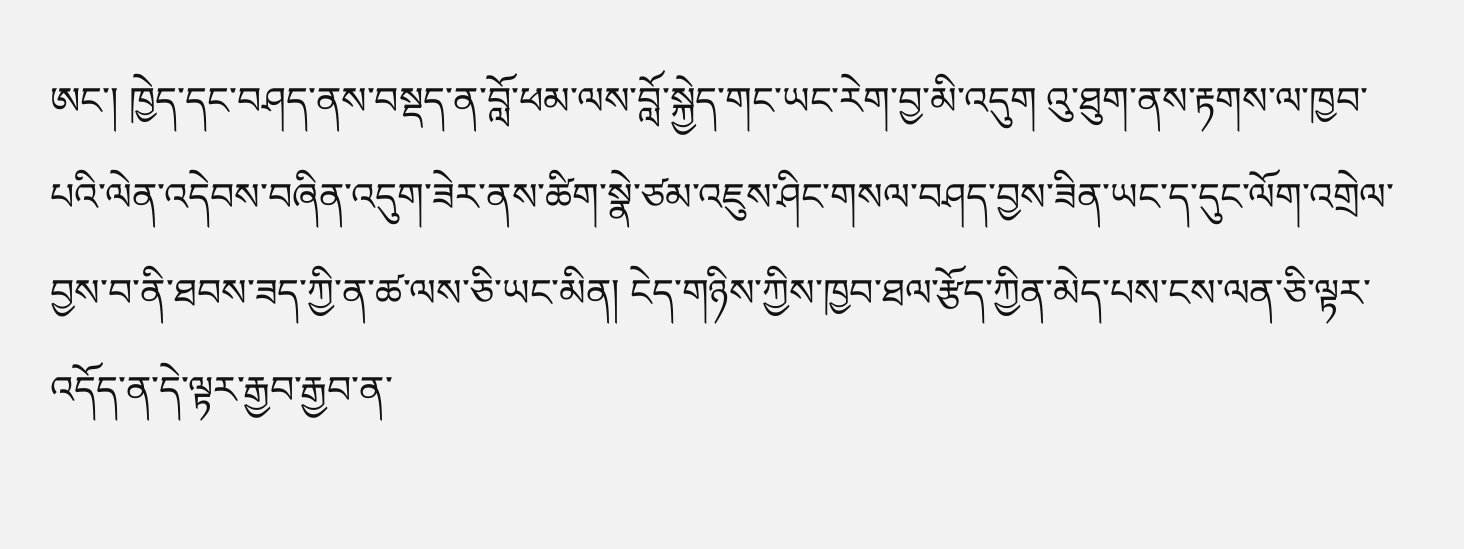ཨང་། ཁྱེད་དང་བཤད་ནས་བསྡད་ན་བློ་ཕམ་ལས་བློ་སྐྱེད་གང་ཡང་རེག་བྱ་མི་འདུག འུ་ཐུག་ནས་རྟགས་ལ་ཁྱབ་པའི་ལེན་འདེབས་བཞིན་འདུག་ཟེར་ནས་ཚིག་སྣེ་ཙམ་འཇུས་ཤིང་གསལ་བཤད་བྱས་ཟིན་ཡང་ད་དུང་ལོག་འགྲེལ་བྱས་བ་ནི་ཐབས་ཟད་ཀྱི་ན་ཚ་ལས་ཅི་ཡང་མིན། ངེད་གཉིས་ཀྱིས་ཁྱབ་ཐལ་རྩོད་ཀྱིན་མེད་པས་ངས་ལན་ཅི་ལྟར་འདོད་ན་དེ་ལྟར་རྒྱབ་རྒྱབ་ན་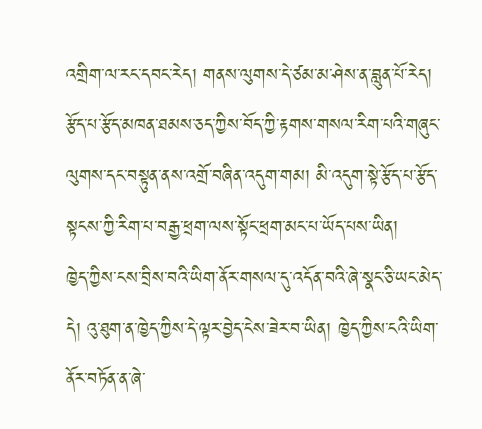འགྲིག་ལ་རང་དབང་རེད། གནས་ལུགས་དེ་ཙམ་མ་ཤེས་ན་བླུན་པོ་རེད། རྩོད་པ་རྩོད་མཁན་ཐམས་ཅད་ཀྱིས་བོད་ཀྱི་རྟགས་གསལ་རིག་པའི་གཞུང་ལུགས་དང་བསྟུན་ནས་འགྲོ་བཞིན་འདུག་གམ། མི་འདུག་སྟེ་རྩོད་པ་རྩོད་སྟངས་ཀྱི་རིག་པ་བརྒྱ་ཕྲག་ལས་སྟོང་ཕྲག་མང་པ་ཡོད་པས་ཡིན།
ཁྱེད་ཀྱིས་ངས་བྲིས་བའི་ཡིག་ནོར་གསལ་དུ་འདོན་བའི་ཞེ་སྣང་ཅི་ཡང་མེད་དེ། འུ་ཐུག་ན་ཁྱེད་ཀྱིས་དེ་ལྟར་བྱེད་ངེས་ཟེར་བ་ཡིན། ཁྱེད་ཀྱིས་ངའི་ཡིག་ནོར་བཏོན་ན་ཞེ་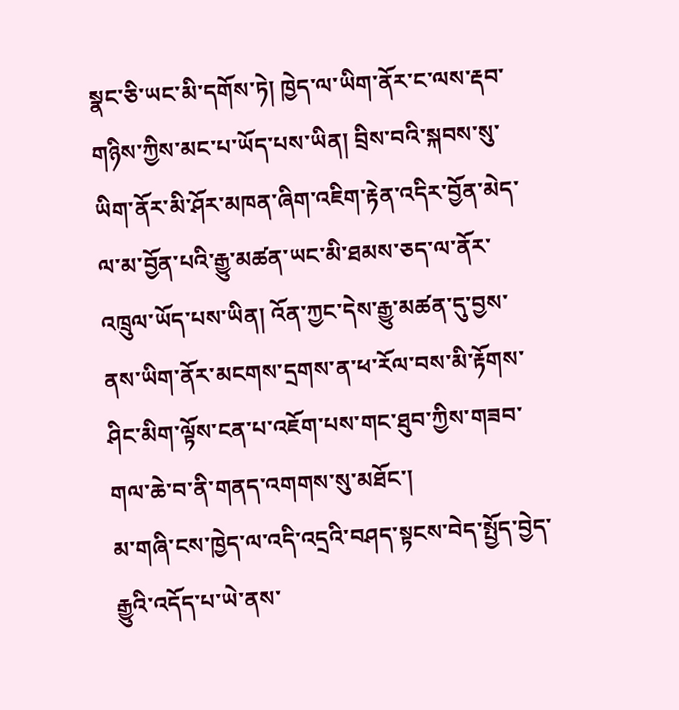སྣང་ཅི་ཡང་མི་དགོས་ཏེ། ཁྱེད་ལ་ཡིག་ནོར་ང་ལས་རྡབ་གཉིས་ཀྱིས་མང་པ་ཡོད་པས་ཡིན། བྲིས་བའི་སྐབས་སུ་ཡིག་ནོར་མི་ཤོར་མཁན་ཞིག་འཇིག་རྟེན་འདིར་བྱོན་མེད་ལ་མ་བྱོན་པའི་རྒྱུ་མཚན་ཡང་མི་ཐམས་ཅད་ལ་ནོར་འཁྲུལ་ཡོད་པས་ཡིན། འོན་ཀྱང་དེས་རྒྱུ་མཚན་དུ་བྱས་ནས་ཡིག་ནོར་མངགས་དྲགས་ན་ཕ་རོལ་བས་མི་རྟོགས་ཤིང་མིག་ལྟོས་ངན་པ་འཇོག་པས་གང་ཐུབ་ཀྱིས་གཟབ་གལ་ཆེ་བ་ནི་གནད་འགགས་སུ་མཐོང་།
མ་གཞི་ངས་ཁྱེད་ལ་འདི་འདྲའི་བཤད་སྟངས་བེད་སྤྱོད་བྱེད་རྒྱུའི་འདོད་པ་ཡེ་ནས་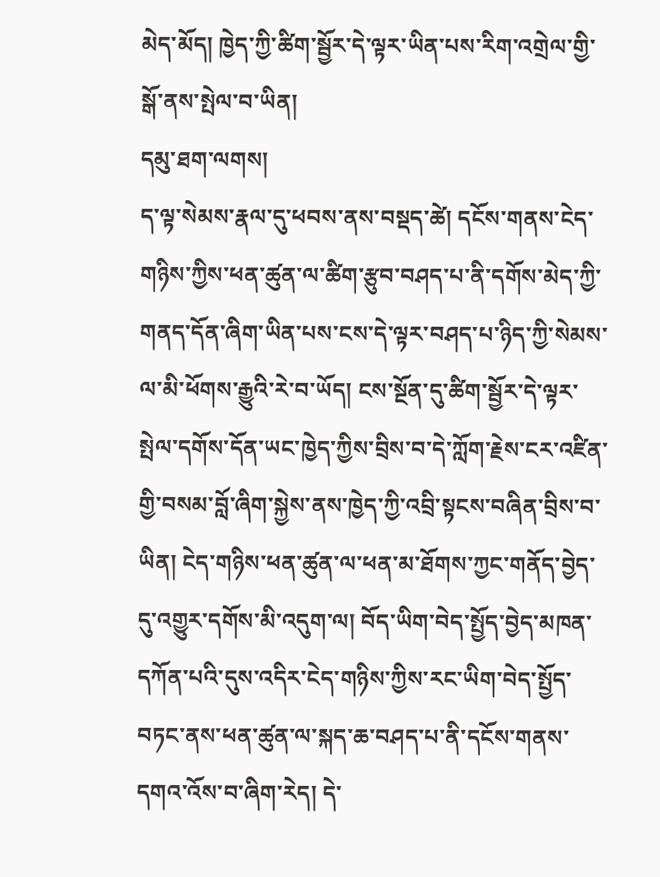མེད་མོད། ཁྱེད་ཀྱི་ཚིག་སྦྱོར་དེ་ལྟར་ཡིན་པས་རིག་འགྲེལ་གྱི་སྒོ་ནས་སྤེལ་བ་ཡིན།
དམུ་ཐག་ལགས།
ད་ལྟ་སེམས་རྣལ་དུ་ཕབས་ནས་བསྡད་ཚེ། དངོས་གནས་ངེད་གཉིས་ཀྱིས་ཕན་ཚུན་ལ་ཚིག་རྩུབ་བཤད་པ་ནི་དགོས་མེད་ཀྱི་གནད་དོན་ཞིག་ཡིན་པས་ངས་དེ་ལྟར་བཤད་པ་ཉིད་ཀྱི་སེམས་ལ་མི་ཕོགས་རྒྱུའི་རེ་བ་ཡོད། ངས་སྔོན་དུ་ཚིག་སྦྱོར་དེ་ལྟར་སྤེལ་དགོས་དོན་ཡང་ཁྱེད་ཀྱིས་བྲིས་བ་དེ་ཀློག་རྗེས་ངར་འཛིན་གྱི་བསམ་བློ་ཞིག་སྐྱེས་ནས་ཁྱེད་ཀྱི་འབྲི་སྟངས་བཞིན་བྲིས་བ་ཡིན། ངེད་གཉིས་ཕན་ཚུན་ལ་ཕན་མ་ཐོགས་ཀྱང་གནོད་བྱེད་དུ་འགྱུར་དགོས་མི་འདུག་ལ། བོད་ཡིག་བེད་སྤྱོད་བྱེད་མཁན་དཀོན་པའི་དུས་འདིར་ངེད་གཉིས་ཀྱིས་རང་ཡིག་བེད་སྤྱོད་བཏང་ནས་ཕན་ཚུན་ལ་སྐད་ཆ་བཤད་པ་ནི་དངོས་གནས་དགའ་འོས་བ་ཞིག་རེད། དེ་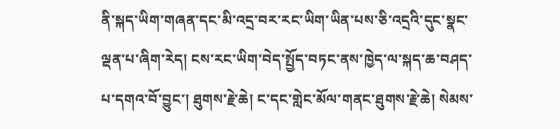ནི་སྐད་ཡིག་གཞན་དང་མི་འདྲ་བར་རང་ཡིག་ཡིན་པས་ཅི་འདྲའི་དུང་སྣང་ལྡན་པ་ཞིག་རེད། ངས་རང་ཡིག་བེད་སྤྱོད་བཏང་ནས་ཁྱེད་ལ་སྐད་ཆ་བཤད་པ་དགའ་བོ་བྱུང་། ཐུགས་རྗེ་ཆེ། ང་དང་གླེང་མོལ་གནང་ཐུགས་རྗེ་ཆེ། སེམས་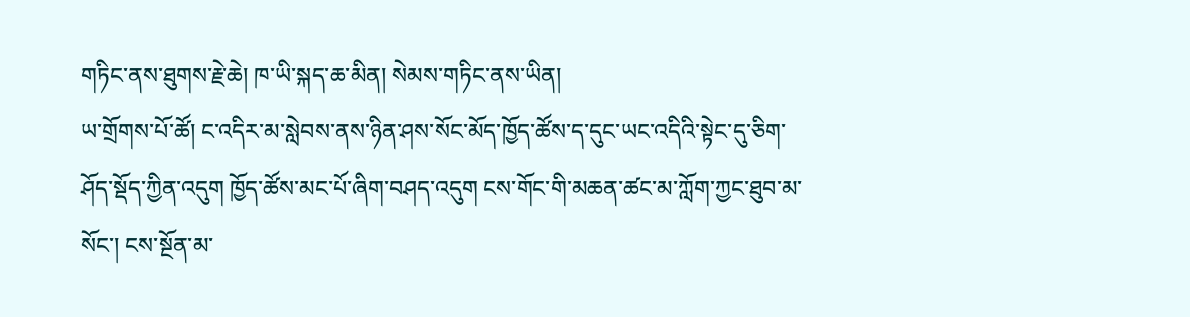གཏིང་ནས་ཐུགས་རྗེ་ཆེ། ཁ་ཡི་སྐད་ཆ་མིན། སེམས་གཏིང་ནས་ཡིན།
ཡ་གྲོགས་པོ་ཚོ། ང་འདིར་མ་སླེབས་ནས་ཉིན་ཤས་སོང་མོད་ཁྱོད་ཚོས་ད་དུང་ཡང་འདིའི་སྟེང་དུ་ཅིག་ཤོད་སྡོད་ཀྱིན་འདུག ཁྱོད་ཚོས་མང་པོ་ཞིག་བཤད་འདུག ངས་གོང་གི་མཆན་ཚང་མ་ཀློག་ཀྱང་ཐུབ་མ་སོང་། ངས་སྔོན་མ་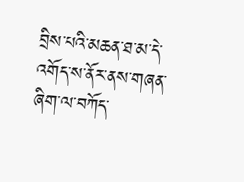བྲིས་པའི་མཆན་ཐ་མ་དེ་འགོད་ས་ནོར་ནས་གཞན་ཞིག་ལ་བཀོད་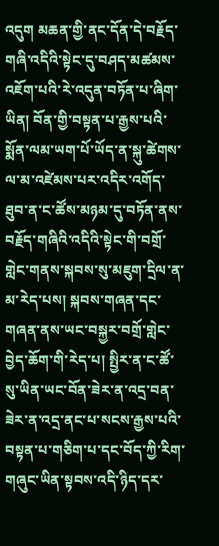འདུག མཆན་གྱི་ནང་དོན་དེ་བརྗོད་གཞི་འདིའི་སྟེང་དུ་བཤད་མཚམས་འཇོག་པའི་རེ་འདུན་བཏོན་པ་ཞིག་ཡིན། བོན་གྱི་བསྟན་པ་རྒྱས་པའི་སྨོན་ལམ་ཡག་པོ་ཡོད་ན་སྐུ་ཚེགས་ལ་མ་འཛེམས་པར་འདིར་འགོད་ཐུབ་ན་ང་ཚོས་མཉམ་དུ་བཏོན་ནས་བརྗོད་གཞིའི་འདིའི་སྟེང་གི་བགྲོ་གླེང་གནས་སྐབས་སུ་མཇུག་དྲིལ་ན་མ་རེད་པས། སྐབས་གཞན་དང་གཞན་ནས་ཡང་བསྐྱར་བགྲོ་གླེང་བྱེད་ཆོག་གི་རེད་པ། སྤྱིར་ན་ང་ཚོ་སུ་ཡིན་ཡང་བོན་ཟེར་ན་འདྲ་བན་ཟེར་ན་འདྲ་ནང་པ་སངས་རྒྱས་པའི་བསྟན་པ་གཅིག་པ་དང་བོད་ཀྱི་རིག་གཞུང་ཡིན་སྟབས་འདི་ཉིད་དར་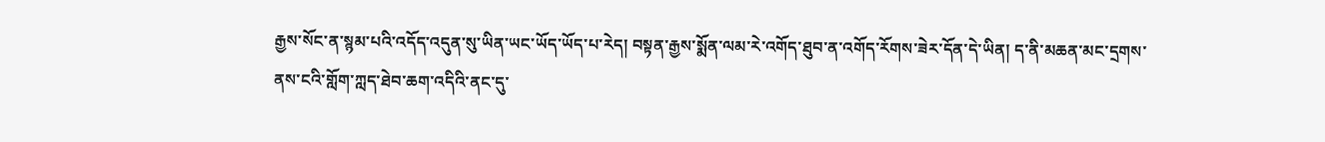རྒྱས་སོང་ན་སྙམ་པའི་འདོད་འདུན་སུ་ཡིན་ཡང་ཡོད་ཡོད་པ་རེད། བསྟན་རྒྱས་སྨོན་ལམ་རེ་འགོད་ཐུབ་ན་འགོད་རོགས་ཟེར་དོན་དེ་ཡིན། ད་ནི་མཆན་མང་དྲགས་ནས་ངའི་གློག་ཀླད་ཐེབ་ཆག་འདིའི་ནང་དུ་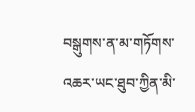བསྒུགས་ན་མ་གཏོགས་འཆར་ཡང་ཐུབ་ཀྱིན་མི་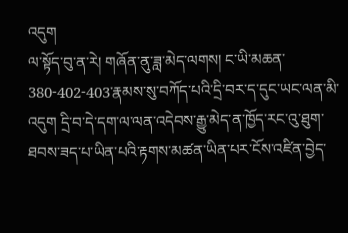འདུག
ལ་སྟོད་བུ་ན་རེ། གཞོན་ནུ་ཟླ་མེད་ལགས། ང་ཡི་མཆན་380-402-403་རྣམས་སུ་བཀོད་པའི་དྲི་བར་ད་དུང་ཡང་ལན་མི་འདུག དྲི་བ་དེ་དག་ལ་ལན་འདེབས་རྒྱུ་མེད་ན་ཁྱོད་རང་འུ་ཐུག་ཐབས་ཟད་པ་ཡིན་པའི་རྟགས་མཚན་ཡིན་པར་ངོས་འཛིན་བྱེད་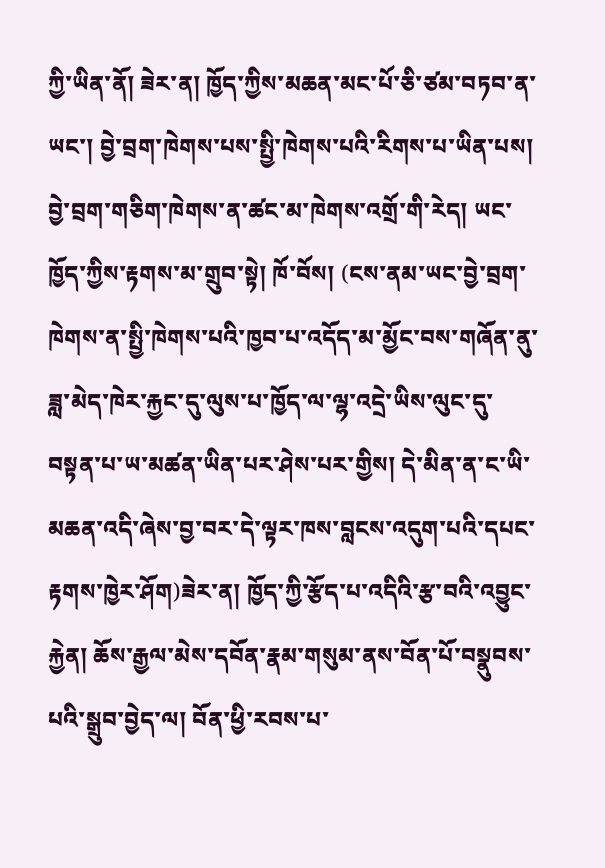ཀྱི་ཡིན་ནོ། ཟེར་ན། ཁྱོད་ཀྱིས་མཆན་མང་པོ་ཅི་ཙམ་བཏབ་ན་ཡང་། བྱེ་བྲག་ཁེགས་པས་སྤྱི་ཁེགས་པའི་རིགས་པ་ཡིན་པས། བྱེ་བྲག་གཅིག་ཁེགས་ན་ཚང་མ་ཁེགས་འགྲོ་གི་རེད། ཡང་ཁྱོད་ཀྱིས་རྟགས་མ་གྲུབ་སྟེ། ཁོ་བོས། (ངས་ནམ་ཡང་བྱེ་བྲག་ཁེགས་ན་སྤྱི་ཁེགས་པའི་ཁྱབ་པ་འདོད་མ་མྱོང་བས་གཞོན་ནུ་ཟླ་མེད་ཁེར་རྐྱང་དུ་ལུས་པ་ཁྱོད་ལ་ལྷ་འདྲེ་ཡིས་ལུང་དུ་བསྟན་པ་ཡ་མཚན་ཡིན་པར་ཤེས་པར་གྱིས། དེ་མིན་ན་ང་ཡི་མཆན་འདི་ཞེས་བྱ་བར་དེ་ལྟར་ཁས་བླངས་འདུག་པའི་དཔང་རྟགས་ཁྱེར་ཤོག)ཟེར་ན། ཁྱོད་ཀྱི་རྩོད་པ་འདིའི་རྩ་བའི་འབྱུང་རྐྱེན། ཆོས་རྒྱལ་མེས་དབོན་རྣམ་གསུམ་ནས་བོན་པོ་བསྣུབས་པའི་སྒྲུབ་བྱེད་ལ། བོན་ཕྱི་རབས་པ་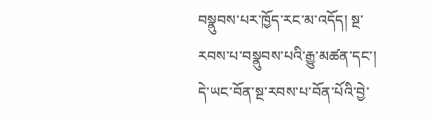བསྣུབས་པར་ཁྱོད་རང་མ་འདོད། སྔ་རབས་པ་བསྣུབས་པའི་རྒྱུ་མཚན་དང་། དེ་ཡང་བོན་སྔ་རབས་པ་བོན་པོའི་བྱེ་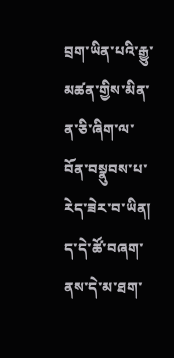བྲག་ཡིན་པའི་རྒྱུ་མཚན་གྱིས་མིན་ན་ཅི་ཞིག་ལ་བོན་བསྣུབས་པ་རེད་ཟེར་བ་ཡིན། ད་དེ་ཚོ་བཞག་ནས་དེ་མ་ཐག་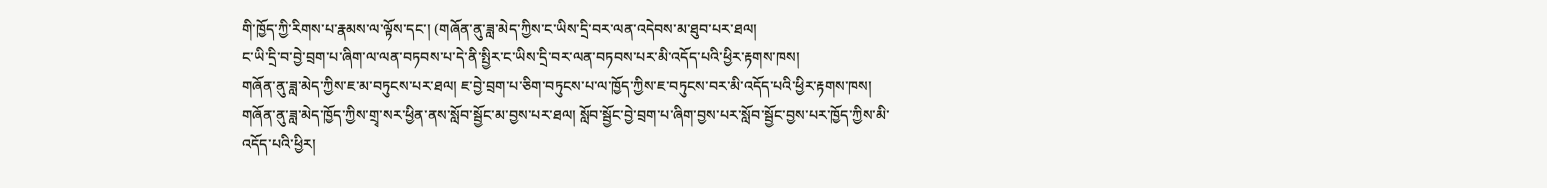གི་ཁྱོད་ཀྱི་རིགས་པ་རྣམས་ལ་ལྟོས་དང་། (གཞོན་ནུ་ཟླ་མེད་ཀྱིས་ང་ཡིས་དྲི་བར་ལན་འདེབས་མ་ཐུབ་པར་ཐལ།
ང་ཡི་དྲི་བ་བྱེ་བྲག་པ་ཞིག་ལ་ལན་བཏབས་པ་དེ་ནི་སྤྱིར་ང་ཡིས་དྲི་བར་ལན་བཏབས་པར་མི་འདོད་པའི་ཕྱིར་རྟགས་ཁས།
གཞོན་ནུ་ཟླ་མེད་ཀྱིས་ཇ་མ་བཏུངས་པར་ཐལ། ཇ་བྱེ་བྲག་པ་ཅིག་བཏུངས་པ་ལ་ཁྱོད་ཀྱིས་ཇ་བཏུངས་བར་མི་འདོད་པའི་ཕྱིར་རྟགས་ཁས།
གཞོན་ནུ་ཟླ་མེད་ཁྱོད་ཀྱིས་གྲྭ་སར་ཕྱིན་ནས་སློབ་སྦྱོང་མ་བྱས་པར་ཐལ། སློབ་སྦྱོང་བྱེ་བྲག་པ་ཞིག་བྱས་པར་སློབ་སྦྱོང་བྱས་པར་ཁྱོད་ཀྱིས་མི་འདོད་པའི་ཕྱིར།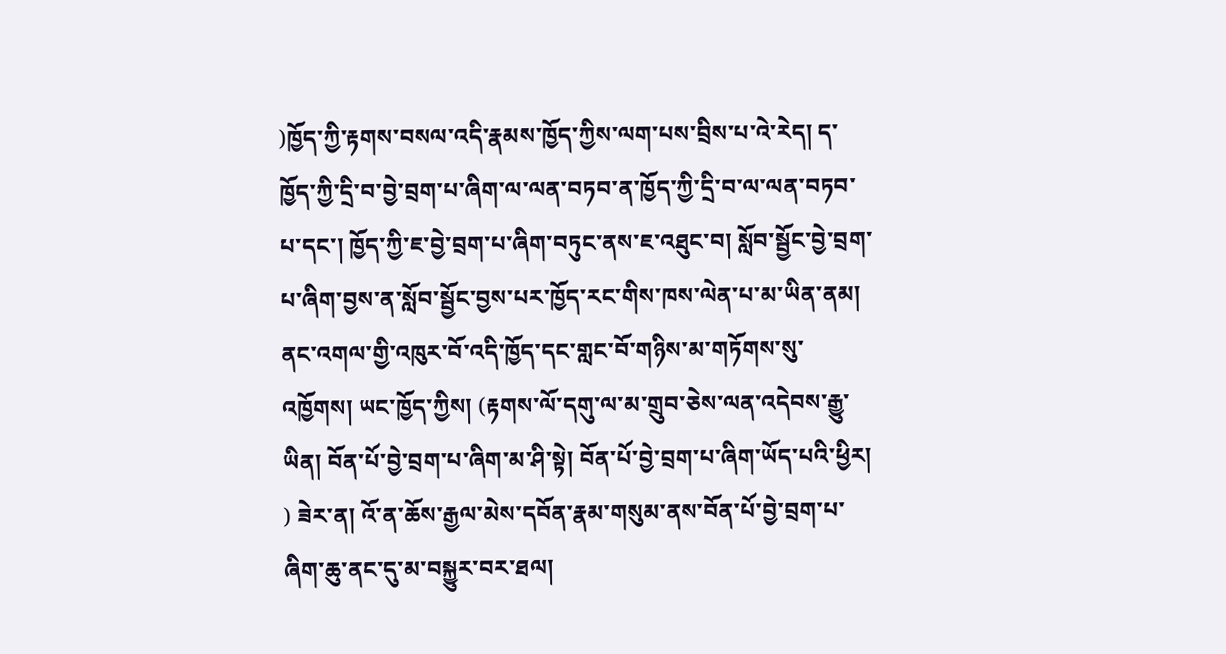)ཁྱོད་ཀྱི་རྟགས་བསལ་འདི་རྣམས་ཁྱོད་ཀྱིས་ལག་པས་བྲིས་པ་འེ་རེད། ད་ཁྱོད་ཀྱི་དྲི་བ་བྱེ་བྲག་པ་ཞིག་ལ་ལན་བཏབ་ན་ཁྱོད་ཀྱི་དྲི་བ་ལ་ལན་བཏབ་པ་དང་། ཁྱོད་ཀྱི་ཇ་བྱེ་བྲག་པ་ཞིག་བཏུང་ནས་ཇ་འཐུང་བ། སློབ་སྦྱོང་བྱེ་བྲག་པ་ཞིག་བྱས་ན་སློབ་སྦྱོང་བྱས་པར་ཁྱོད་རང་གིས་ཁས་ལེན་པ་མ་ཡིན་ནམ། ནང་འགལ་གྱི་འཁུར་བོ་འདི་ཁྱོད་དང་གླང་བོ་གཉིས་མ་གཏོགས་སུ་འཁྱོགས། ཡང་ཁྱོད་ཀྱིས། (རྟགས་ལོ་དགུ་ལ་མ་གྲུབ་ཅེས་ལན་འདེབས་རྒྱུ་ཡིན། བོན་པོ་བྱེ་བྲག་པ་ཞིག་མ་ཤི་སྟེ། བོན་པོ་བྱེ་བྲག་པ་ཞིག་ཡོད་པའི་ཕྱིར། ) ཟེར་ན། འོ་ན་ཆོས་རྒྱལ་མེས་དབོན་རྣམ་གསུམ་ནས་བོན་པོ་བྱེ་བྲག་པ་ཞིག་ཆུ་ནང་དུ་མ་བསྐྱུར་བར་ཐལ།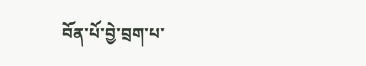བོན་པོ་བྱེ་བྲག་པ་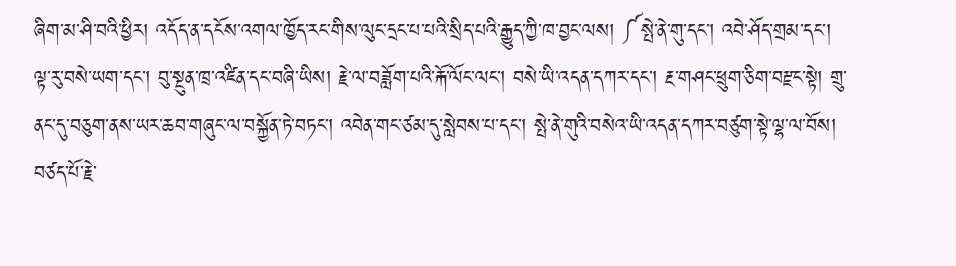ཞིག་མ་ཤི་བའི་ཕྱིར། འདོད་ན་དངོས་འགལ་ཁྱོད་རང་གིས་ལུང་དྲང་པ་པའི་སྲིད་པའི་རྒྱུད་ཀྱི་ཁ་བྱང་ལས། ༼སྤེ་ནེ་གུ་དང་། འབེ་ཤོད་གྲམ་དང་། ལྟ་རུ་བསེ་ཡག་དང་། བུ་སྔུན་ཁྲ་འཛིན་དང་བཞི་ཡིས། རྗེ་ལ་བཟློག་པའི་རྐོ་ལོང་ལང་། བསེ་ཡི་འདན་དཀར་དང་། རྔ་གཤང་ཕྲུག་ཅིག་བརྫང་སྟེ། གྲུ་ནང་དུ་བཅུག་ནས་ཡར་ཆབ་གཞུང་ལ་བསྐྱོན་ཏེ་བཏང་། འབེན་གང་ཙམ་དུ་སླེབས་པ་དང་། སྤེ་ནེ་གུའི་བསེའ་ཡི་འདན་དཀར་བཙུག་སྟེ་ལྷ་ལ་བོས། བཙད་པོ་རྗེ་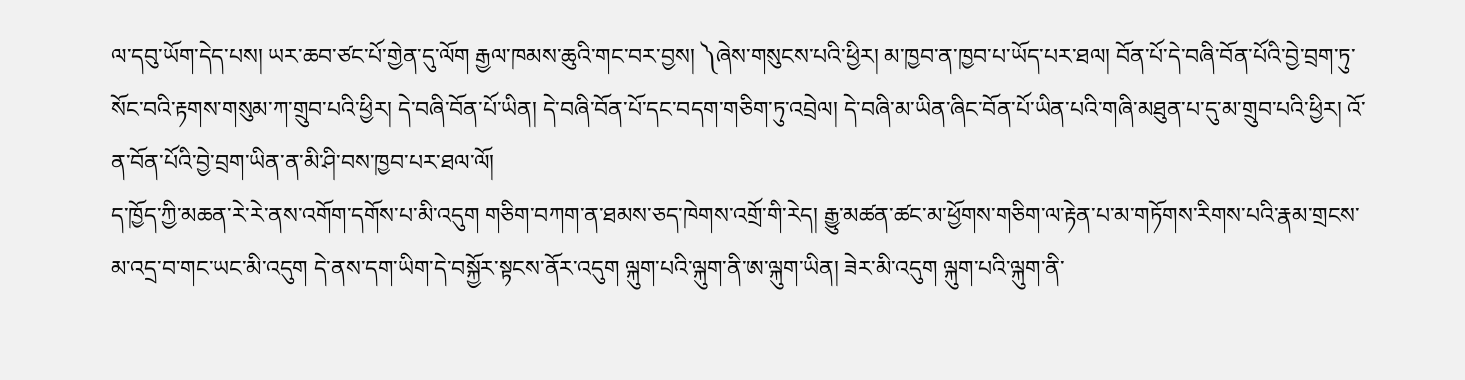ལ་དབུ་ཡོག་དེད་པས། ཡར་ཆབ་ཙང་པོ་གྱེན་དུ་ལོག རྒྱལ་ཁམས་ཆུའི་གང་བར་བྱས། ༽ཞེས་གསུངས་པའི་ཕྱིར། མ་ཁྱབ་ན་ཁྱབ་པ་ཡོད་པར་ཐལ། བོན་པོ་དེ་བཞི་བོན་པོའི་བྱེ་བྲག་ཏུ་སོང་བའི་རྟགས་གསུམ་ཀ་གྲུབ་པའི་ཕྱིར། དེ་བཞི་བོན་པོ་ཡིན། དེ་བཞི་བོན་པོ་དང་བདག་གཅིག་ཏུ་འབྲེལ། དེ་བཞི་མ་ཡིན་ཞིང་བོན་པོ་ཡིན་པའི་གཞི་མཐུན་པ་དུ་མ་གྲུབ་པའི་ཕྱིར། འོ་ན་བོན་པོའི་བྱེ་བྲག་ཡིན་ན་མི་ཤི་བས་ཁྱབ་པར་ཐལ་ལོ།
ད་ཁྱོད་ཀྱི་མཆན་རེ་རེ་ནས་འགོག་དགོས་པ་མི་འདུག གཅིག་བཀག་ན་ཐམས་ཅད་ཁེགས་འགྲོ་གི་རེད། རྒྱུ་མཚན་ཚང་མ་ཕྱོགས་གཅིག་ལ་རྟེན་པ་མ་གཏོགས་རིགས་པའི་རྣམ་གྲངས་མ་འདྲ་བ་གང་ཡང་མི་འདུག དེ་ནས་དག་ཡིག་དེ་བསྐྱོར་སྟངས་ནོར་འདུག ལྐུག་པའི་ལྐུག་ནི་ཨ་ལྐུག་ཡིན། ཟེར་མི་འདུག ལྐུག་པའི་ལྐུག་ནི་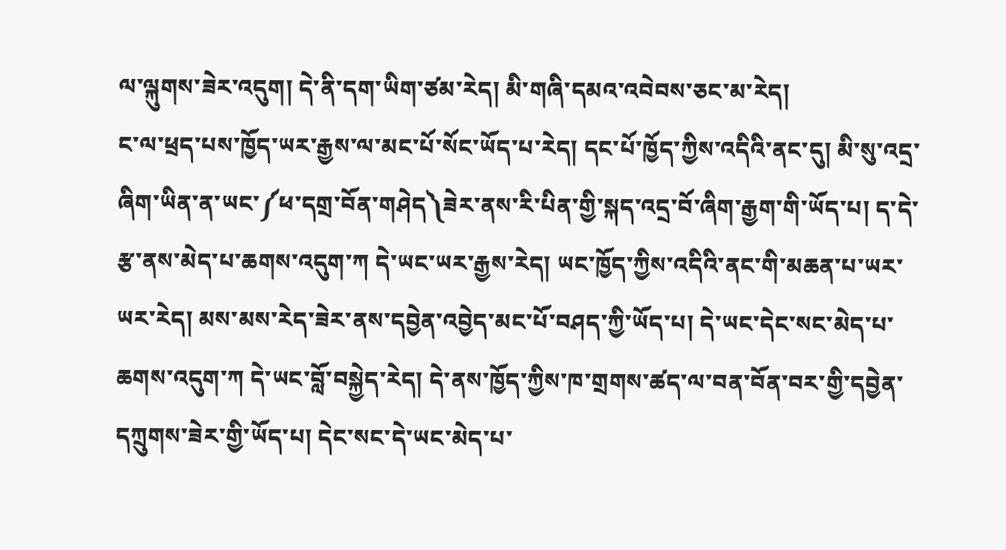ལ་ལྐུགས་ཟེར་འདུག། དེ་ནི་དག་ཡིག་ཙམ་རེད། མི་གཞི་དམའ་འབེབས་ཅང་མ་རེད།
ང་ལ་ཕྲད་པས་ཁྱོད་ཡར་རྒྱས་ལ་མང་པོ་སོང་ཡོད་པ་རེད། དང་པོ་ཁྱོད་ཀྱིས་འདིའི་ནང་དུ། མི་སུ་འདྲ་ཞིག་ཡིན་ན་ཡང་༼ཕ་དགྲ་བོན་གཤེད༽ཟེར་ནས་རི་པིན་གྱི་སྐད་འདྲ་བོ་ཞིག་རྒྱག་གི་ཡོད་པ། ད་དེ་རྩ་ནས་མེད་པ་ཆགས་འདུག་ཀ དེ་ཡང་ཡར་རྒྱས་རེད། ཡང་ཁྱོད་ཀྱིས་འདིའི་ནང་གི་མཆན་པ་ཡར་ཡར་རེད། མས་མས་རེད་ཟེར་ནས་དབྱེན་འབྱེད་མང་པོ་བཤད་ཀྱི་ཡོད་པ། དེ་ཡང་དེང་སང་མེད་པ་ཆགས་འདུག་ཀ དེ་ཡང་བློ་བསྐྱེད་རེད། དེ་ནས་ཁྱོད་ཀྱིས་ཁ་གྲགས་ཚད་ལ་བན་བོན་བར་གྱི་དབྱེན་དཀྲུགས་ཟེར་གྱི་ཡོད་པ། དེང་སང་དེ་ཡང་མེད་པ་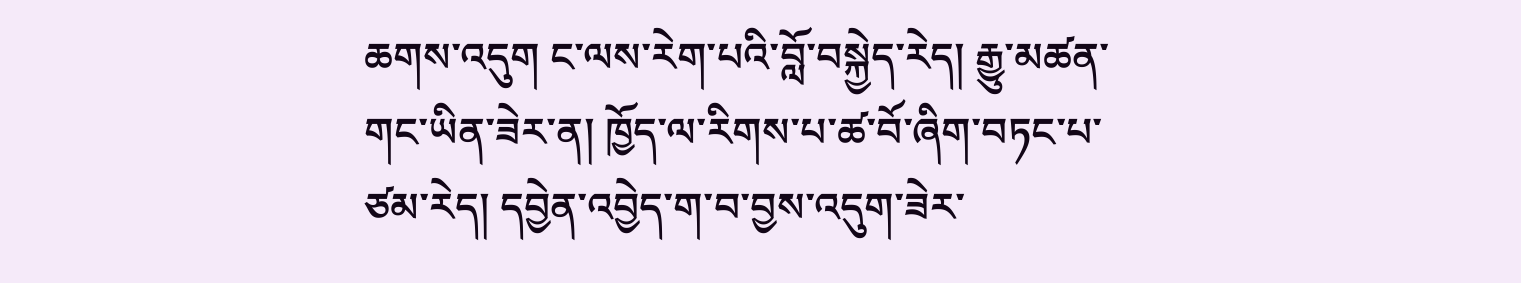ཆགས་འདུག ང་ལས་རེག་པའི་བློ་བསྐྱེད་རེད། རྒྱུ་མཚན་གང་ཡིན་ཟེར་ན། ཁྱོད་ལ་རིགས་པ་ཚ་བོ་ཞིག་བཏང་པ་ཙམ་རེད། དབྱེན་འབྱེད་ག་བ་བྱས་འདུག་ཟེར་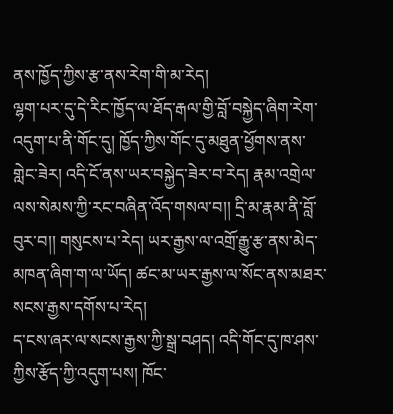ནས་ཁྱོད་ཀྱིས་རྩ་ནས་རེག་གི་མ་རེད།
ལྷག་པར་དུ་དེ་རིང་ཁྱོད་ལ་ཐོད་རྒལ་གྱི་བློ་བསྐྱེད་ཞིག་རེག་འདུག་པ་ནི་གོང་དུ། ཁྱོད་ཀྱིས་གོང་དུ་མཐུན་ཕྱོགས་ནས་གླེང་ཟེར། འདི་ངོ་ནས་ཡར་བསྐྱེད་ཟེར་བ་རེད། རྣམ་འགྲེལ་ལས་སེམས་ཀྱི་རང་བཞིན་འོད་གསལ་བ།། དྲི་མ་རྣམ་ནི་བློ་བུར་བ།། གསུངས་པ་རེད། ཡར་རྒྱས་ལ་འགྲོ་རྒྱུ་རྩ་ནས་མེད་མཁན་ཞིག་ག་ལ་ཡོད། ཚང་མ་ཡར་རྒྱས་ལ་སོང་ནས་མཐར་སངས་རྒྱས་དགོས་པ་རེད།
ད་ངས་ཞར་ལ་སངས་རྒྱས་ཀྱི་སྒྲ་བཤད། འདི་གོང་དུ་ཁ་ཤས་ཀྱིས་རྩོད་ཀྱི་འདུག་པས། ཁོང་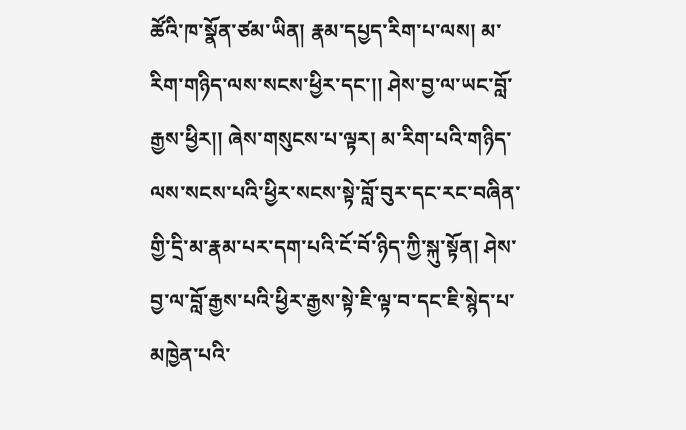ཚོའི་ཁ་སྣོན་ཙམ་ཡིན། རྣམ་དཔྱད་རིག་པ་ལས། མ་རིག་གཉིད་ལས་སངས་ཕྱིར་དང་།། ཤེས་བྱ་ལ་ཡང་བློ་རྒྱས་ཕྱིར།། ཞེས་གསུངས་པ་ལྟར། མ་རིག་པའི་གཉིད་ལས་སངས་པའི་ཕྱིར་སངས་སྟེ་བློ་བུར་དང་རང་བཞིན་གྱི་དྲི་མ་རྣམ་པར་དག་པའི་ངོ་བོ་ཉིད་ཀྱི་སྐུ་སྟོན། ཤེས་བྱ་ལ་བློ་རྒྱས་པའི་ཕྱིར་རྒྱས་སྟེ་ཇི་ལྟ་བ་དང་ཇི་སྙེད་པ་མཁྱེན་པའི་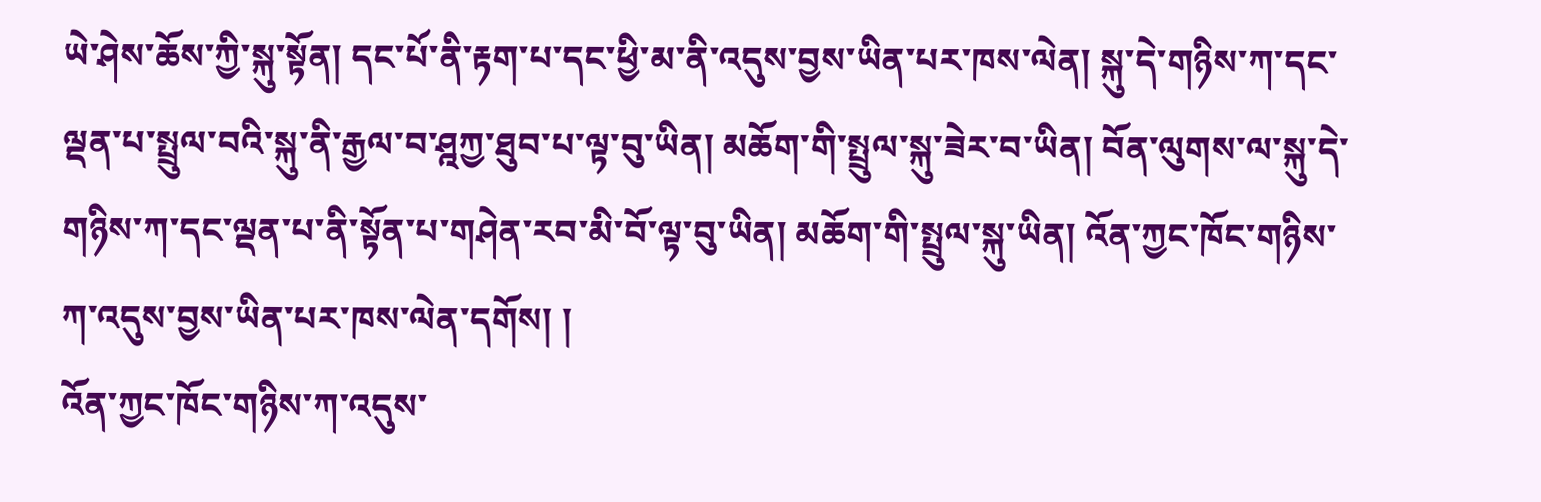ཡེ་ཤེས་ཆོས་ཀྱི་སྐུ་སྟོན། དང་པོ་ནི་རྟག་པ་དང་ཕྱི་མ་ནི་འདུས་བྱས་ཡིན་པར་ཁས་ལེན། སྐུ་དེ་གཉིས་ཀ་དང་ལྡན་པ་སྤྲུལ་བའི་སྐུ་ནི་རྒྱལ་བ་ཤྰཀྱ་ཐུབ་པ་ལྟ་བུ་ཡིན། མཆོག་གི་སྤྲུལ་སྐུ་ཟེར་བ་ཡིན། བོན་ལུགས་ལ་སྐུ་དེ་གཉིས་ཀ་དང་ལྡན་པ་ནི་སྟོན་པ་གཤེན་རབ་མི་བོ་ལྟ་བུ་ཡིན། མཆོག་གི་སྤྲུལ་སྐུ་ཡིན། འོན་ཀྱང་ཁོང་གཉིས་ཀ་འདུས་བྱས་ཡིན་པར་ཁས་ལེན་དགོས། །
འོན་ཀྱང་ཁོང་གཉིས་ཀ་འདུས་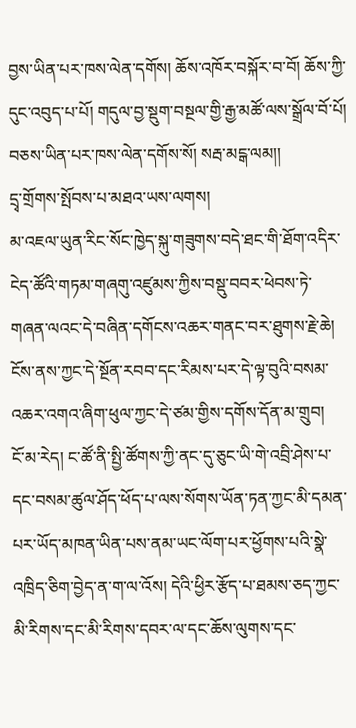བྱས་ཡིན་པར་ཁས་ལེན་དགོས། ཆོས་འཁོར་བསྐོར་བ་བོ། ཆོས་ཀྱི་དུང་འབུད་པ་པོ། གདུལ་བྱ་སྡུག་བསྔལ་གྱི་རྒྱ་མཚོ་ལས་སྒྲོལ་བོ་པོ། བཅས་ཡིན་པར་ཁས་ལེན་དགོས་སོ། སརྦ་མངྒ་ལམ།།
དྲྭ་གྲོགས་སྤོབས་པ་མཐའ་ཡས་ལགས།
མ་འཇལ་ཡུན་རིང་སོང་ཁྱེད་སྐུ་གཟུགས་བདེ་ཐང་གི་ཐོག་འདིར་ངེད་ཚོའི་གཏམ་གཞགུ་འཛུམས་ཀྱིས་བསྡུ་བབར་ཕེབས་ཏེ་གཞན་ལའང་དེ་བཞིན་དགོངས་འཆར་གནང་བར་ཐུགས་རྗེ་ཆེ། ངོས་ནས་ཀྱང་དེ་སྔོན་རབབ་དང་རིམས་པར་དེ་ལྟ་བུའི་བསམ་འཆར་འགའ་ཞིག་ཕུལ་ཀྱང་དེ་ཙམ་གྱིས་དགོས་དོན་མ་གྲུབ།
ངོ་མ་རེད། ང་ཚོ་ནི་སྤྱི་ཚོགས་ཀྱི་ནང་དུ་ཅུང་ཡི་གེ་འབྲི་ཤེས་པ་དང་བསམ་ཚུལ་ཤོད་ཕོད་པ་ལས་སོགས་ཡོན་ཏན་ཀྱང་མི་དམན་པར་ཡོད་མཁན་ཡིན་པས་ནམ་ཡང་ལོག་པར་ཕྱོགས་པའི་སྣེ་འཁྲིད་ཅིག་བྱེད་ན་ག་ལ་འོས། དེའི་ཕྱིར་རྩོད་པ་ཐམས་ཅད་ཀྱང་མི་རིགས་དང་མི་རིགས་དབར་ལ་དང་ཆོས་ལུགས་དང་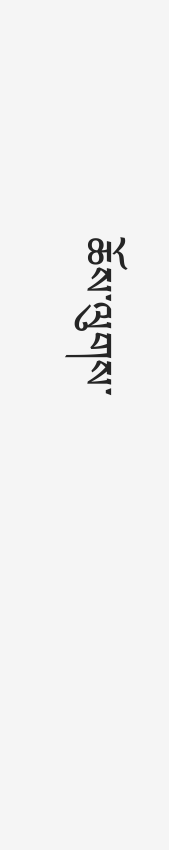ཆོས་ལུགས་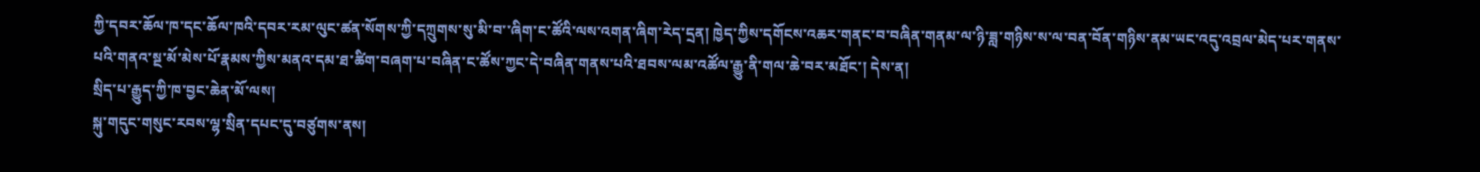ཀྱི་དབར་ཆོལ་ཁ་དང་ཆོལ་ཁའི་དབར་རམ་ལུང་ཚན་སོགས་ཀྱི་དཀྲུགས་སུ་མི་བ་་ཞིག་ང་ཚོའི་ལས་འགན་ཞིག་རེད་དྲན། ཁྱེད་ཀྱིས་དགོངས་འཆར་གནང་བ་བཞིན་གནམ་ལ་ཉི་ཟླ་གཉིས་ས་ལ་བན་བོན་གཉིས་ནམ་ཡང་འདུ་འབྲལ་མེད་པར་གནས་པའི་གནའ་སྔ་མོ་མེས་པོ་རྣམས་ཀྱིས་མནའ་དམ་ཐ་ཚིག་བཞག་པ་བཞིན་ང་ཚོས་ཀྱང་དེ་བཞིན་གནས་པའི་ཐབས་ལམ་འཚོལ་རྒྱུ་ནི་གལ་ཆེ་བར་མཐོང་། དེས་ན།
སྲིད་པ་རྒྱུད་ཀྱི་ཁ་བྱང་ཆེན་མོ་ལས།
སྐུ་གདུང་གསུང་རབས་ལྷ་སྲིན་དཔང་དུ་བཙུགས་ནས།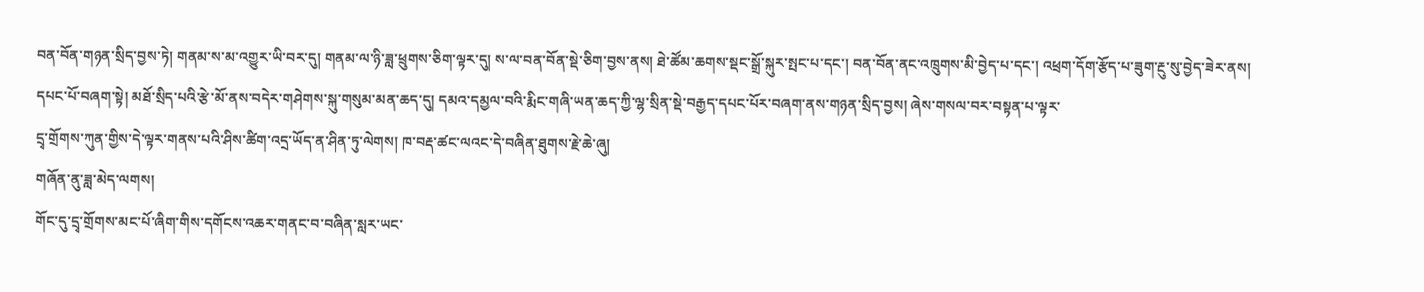བན་བོན་གཉན་སྲིད་བྱས་ཏེ། གནམ་ས་མ་འགྱུར་ཡི་བར་དུ། གནམ་ལ་ཉི་ཟླ་ཕྲུགས་ཅིག་ལྟར་དུ། ས་ལ་བན་བོན་སྡེ་ཅིག་བྱས་ནས། ཐེ་ཚོམ་ཆགས་སྡང་སྒྲོ་སྐུར་སྤང་པ་དང་། བན་བོན་ནང་འཁྲུགས་མི་བྱེད་པ་དང་། འཕྲག་དོག་རྩོད་པ་ཟུག་རྔུ་སུ་བྱེད་ཟེར་ནས། དཔང་པོ་བཞག་སྟེ། མཐོ་སྲིད་པའི་རྩེ་མོ་ནས་བདེར་གཤེགས་སྐུ་གསུམ་མན་ཆད་དུ། དམའ་དམྱལ་བའི་རྨིང་གཞི་ཡན་ཆད་ཀྱི་ལྷ་སྲིན་སྡེ་བརྒྱད་དཔང་པོར་བཞག་ནས་གཉན་སྲིད་བྱས། ཞེས་གསལ་བར་བསྟན་པ་ལྟར་
དྲྭ་གྲོགས་ཀུན་གྱིས་དེ་ལྟར་གནས་པའི་ཤིས་ཚིག་འདྲ་ཡོད་ན་ཤིན་ཏུ་ལེགས། ཁ་བརྡ་ཚང་ལའང་དེ་བཞིན་ཐུགས་རྗེ་ཆེ་ཞུ།
གཞོན་ནུ་ཟླ་མེད་ལགས།
གོང་དུ་དྲྭ་གྲོགས་མང་པོ་ཞིག་གིས་དགོངས་འཆར་གནང་བ་བཞིན་སླར་ཡང་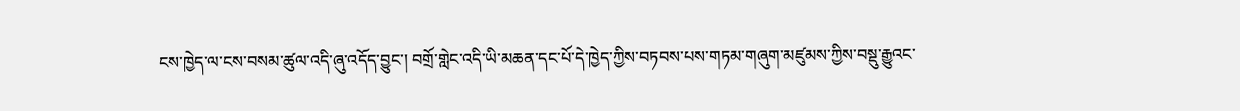ངས་ཁྱེད་ལ་ངས་བསམ་ཚུལ་འདི་ཞུ་འདོད་བྱུང་། བགྲོ་གླེང་འདི་ཡི་མཆན་དང་པོ་དེ་ཁྱེད་ཀྱིས་བཏབས་པས་གཏམ་གཞུག་མཛུམས་ཀྱིས་བསྡུ་རྒྱུའང་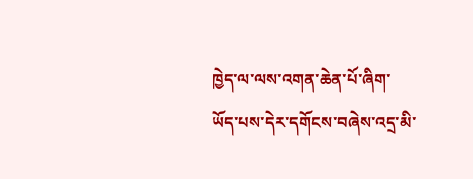ཁྱེད་ལ་ལས་འགན་ཆེན་པོ་ཞིག་ཡོད་པས་དེར་དགོངས་བཞེས་འདྲ་མི་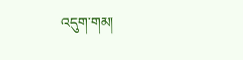འདུག་གམ།